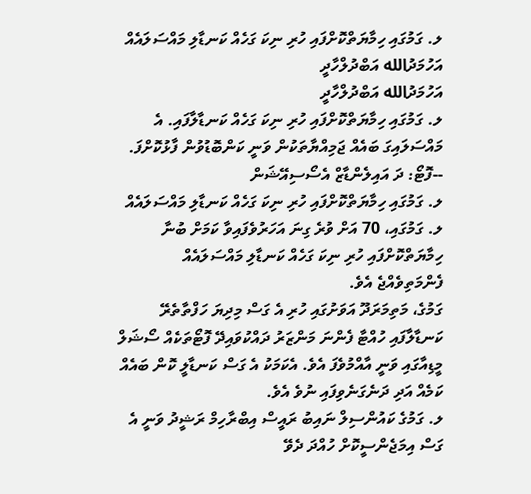ލ. ގަމުގައި ހިމާޔަތްކޮށްފައި ހުރި ނިކަ ގަހެއް ކަނޑާލި މައްސަލައެއް
އަހުމަދުالله އަބްދުލްހާދީ
އަހުމަދުالله އަބްދުލްހާދީ
ލ. ގަމުގައި ހިމާޔަތްކޮށްފައި ހުރި ނިކަ ގަހެއް ކަނޑާލާފައި. އެ މައްސަލައިގަ ބައެއް ޖަމިއްޔާތަކުން ވަނީ ކަންބޮޑުވުން ފާޅުކޮށްފަ. --ފޮޓޯ: ދަ އައިލެންޑާޒް އެސޯސިއޭޝަން
ލ. ގަމުގައި ހިމާޔަތްކޮށްފައި ހުރި ނިކަ ގަހެއް ކަނޑާލި މައްސަލައެއް
ލ. ގަމުގައި، 70 އަށް ވުރެ ގިނަ އަހަރުވެފައިވާ ކަމަށް ބުނާ ހިމާޔަތްކޮށްފައި ހުރި ނިކަ ގަހެއް ކަނޑާލި މައްސަލައެއް ފެންމަތިވެއްޖެ އެވެ.
ގަމުގެ، މަތިމަރަދޫ އަވަށުގައި ހުރި އެ ގަސް މިދިޔަ ހަފްތާތެރޭ ކަނޑާލާފައި ހުއްޓާ ފެންނަ މަންޒަރު ދައްކުވައިދޭ ފޮޓޯތަކެއް ސޯޝަލް މީޑިއާގައި ވަނީ އާއްމުވެފަ އެވެ. އެކަމަކު އެ ގަސް ކަނޑާލީ ކޮން ބައެއް ކަމެއް އަދި ދަނެގަނެވިފައި ނުވެ އެވެ.
ލ. ގަމުގެ ކައުންސިލް ނައިބު ރައީސް އިބްރާހިމް ރަޝީދު ވަނީ އެ ގަސް އިމަޖެންސީކޮށް ހުއްދަ ދެވޭ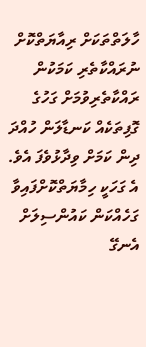ހާލަތްތަކަށް ރިއާޔަތްކޮށް ނުރައްކާތެރި ކަމަކުން ރައްކާތެރިވުމަށް ގަހުގެ ގޮފިތަކެއް ކަނޑާލަން ހުއްދަ ދިން ކަމަށް ވިދާޅުވެފަ އެވެ.
އެ ގަހަކީ ހިމާޔަތްކޮށްފައިވާ ގަހެއްކަން ކައުންސިލަށް އެނގޭ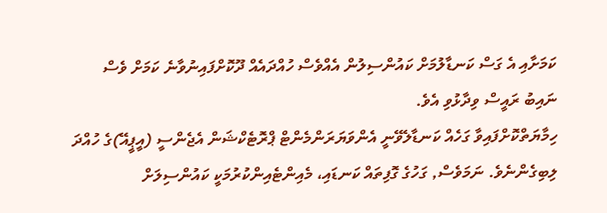ކަމަށާއި އެ ގަސް ކަނޑާލުމަށް ކައުންސިލުން އެއްވެސް ހުއްދައެއް ދޫކޮށްފައިނުވާނެ ކަމަށް ވެސް ނައިބު ރައީސް ވިދާޅުވި އެވެ.
ހިމާޔަތްކޮށްފައިވާ ގަހެއް ކަނޑާލެވޭނީ އެންވަޔަރަންމެންޓް ޕްރޮޓެކްޝަން އެޖެންސީ (އީޕީއޭ)ގެ ހުއްދަ ލިބިގެންނެވެ. ނަމަވެސް, ގަހުގެ ގޮފިތައް ކަނޑައި، މެއިންޓެއިންކުރުމަކީ ކައުންސިލަށް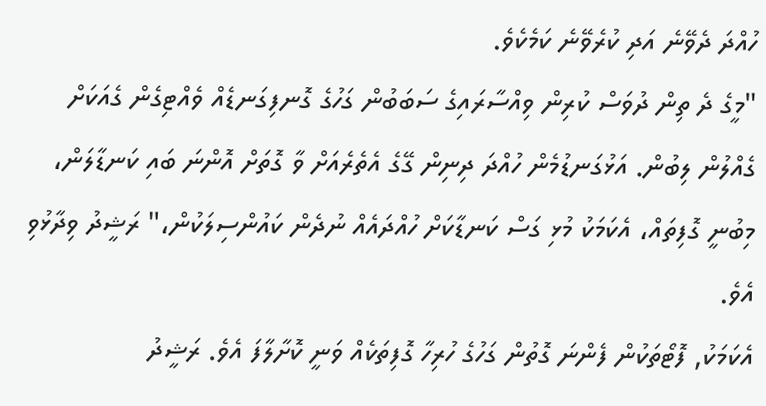ހުއްދަ ދެވޭނެ އަދި ކުރެވޭނެ ކަމެކެވެ.
"މީގެ ދެ ތިން ދުވަސް ކުރިން ވިއްސާރައިގެ ސަބަބުން ގަހުގެ ގޮނފިގަނޑެއް ވެއްޓިގެން ގެއަކަށް ގެއްލުން ލިބުން. އަޅުގަނޑުމެން ހުއްދަ ދިނިން ގޭގެ އެތެރެއަށް ވާ ގޮތަށް އޮންނަ ބައި ކަނޑާލަން، މިބުނީ ގޮފިތައް، އެކަމަކު މުޅި ގަސް ކަނޑާކަށް ހުއްދައެއް ނުދެން ކައުންސިލަކުން،" ރަޝީދު ވިދާޅުވި އެވެ.
އެކަމަކު, ފޮޓޯތަކުން ފެންނަ ގޮތުން ގަހުގެ ހުރިހާ ގޮފިތަކެއް ވަނީ ކޮށާލާފަ އެވެ. ރަޝީދު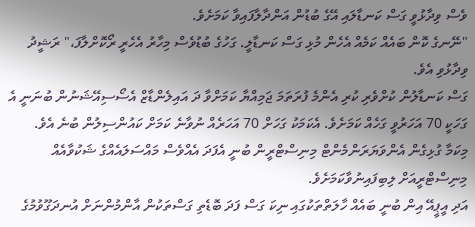ވެސް ވިދާޅުވީ ގަސް ކަނޑާލައި އޭގެ ބުޑުން އަންދާލާފައިވާ ކަމަށެވެ.
"ނޭނގެ ކޮން ބައެއް ކަމެއް އެހެން މުޅި ގަސް ކަނޑާލީ. ގަހުގެ ބުޑުވެސް މިހާރު އެހެރީ ރޯކޮށްލާފަ،" ރަޝީދު ވިދާޅުވި އެވެ.
ގަސް ކަނޑާލުން ކުށްވެރި ކުރި އެންމެ ފުރަތަމަ ޖަމިއްޔާ ކަމަށްވާ ދަ އައިލެންޑާޒް އެސޯސިއޭޝަނުން ބުނަނީ އެ ގަހަކީ 70 އަހަރުވީ ގަހެއް ކަމަށެވެ. އެކަމަކު ގަހަށް 70 އަހަރެއް ނުވާނެ ކަމަށް ކައުންސިލުން ބުނެ އެވެ.
މިކަމާ ގުޅިގެން އެންވަޔަރަންމެންޓް މިނިސްޓްރީން ބުނީ އެފަދަ އެއްވެސް މައްސަލައެއްގެ ޝަކުވާއެއް މިނިސްޓްރީއަށް ލިބިފައިނުވާކަމަށެވެ.
އަދި އީޕީއޭ އިން ބުނީ ބައެއް ހާލަތްތަކުގައި ނިކަ ގަސް ފަދަ ބޮޑެތި ގަސްތަކުން އާންމުންނަށް އުނދަގޫވުމުގެ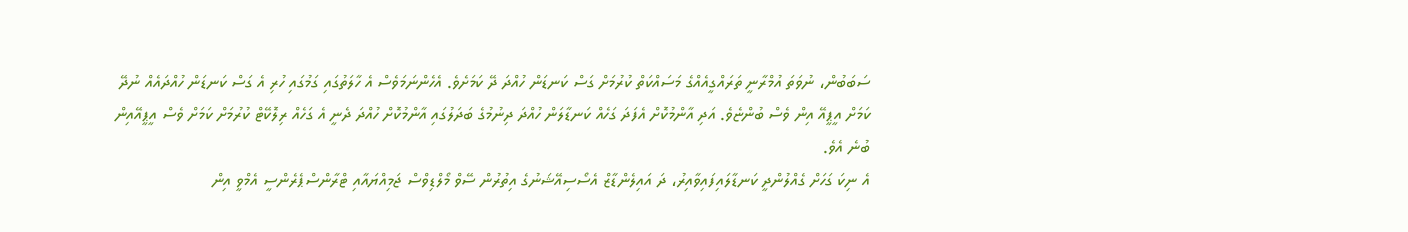ސަބަބުން، ނުވަތަ އުމްރާނީ ތަރައްގީއެއްގެ މަސައްކަތް ކުރުމަށް ގަސް ކަނޑަން ހުއްދަ ދޭ ކަމަށެވެ. އެހެންނަމަވެސް އެ ހާލަތުގައި ގަމުގައި ހުރި އެ ގަސް ކަނޑަން ހުއްދައެއް ނުދޭ ކަމަށް އީޕީއޭ އިން ވެސް ބުންޏެވެ. އަދި އާންމުކޮށް އެފަދަ ގަހެއް ކަނޑާލަން ހުއްދަ ދިނުމުގެ ބަދަލުގައި އާންމުކޮށް ހުއްދަ ދެނީ އެ ގަހެއް ރިލޮކޭޓް ކުރުމަށް ކަމަށް ވެސް އީޕީއޭއިން ބުނެ އެވެ.
އެ ނިކަ ގަހަށް ގެއްލުންދީ ކަނޑާލައިފައިވާއިރު، ދަ އައިލެންޑާޒް އެސޯސިއޭޝަނުގެ އިތުރުން ސޭވް މޯލްޑިވްސް ޖަމިއްޔައާއި ޓްރާންސްޕެރެންސީ އެމްވީ އިން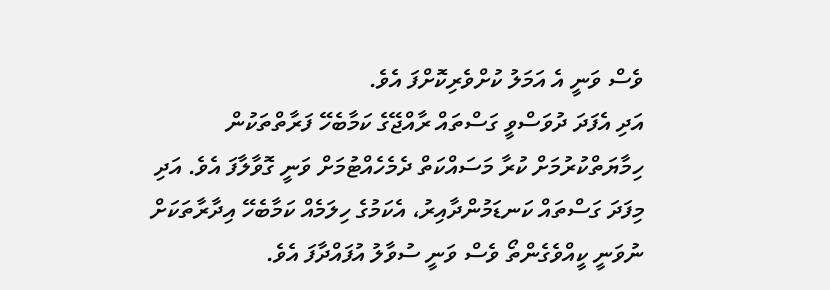ވެސް ވަނީ އެ އަމަލު ކުށްވެރިކޮށްފަ އެވެ.
އަދި އެފަދަ ދުވަސްވީ ގަސްތައް ރާއްޖޭގެ ކަމާބެހޭ ފަރާތްތަކުން ހިމާޔަތްކުރުމަށް ކުރާ މަސައްކަތް ދެމެހެއްޓުމަށް ވަނީ ގޮވާލާފަ އެވެ. އަދި މިފަދަ ގަސްތައް ކަނޑަމުންދާއިރު، އެކަމުގެ ހިލަމެއް ކަމާބެހޭ އިދާރާތަކަށް ނުވަނީ ކީއްވެގެންތޯ ވެސް ވަނީ ސުވާލު އުފައްދާފަ އެވެ.